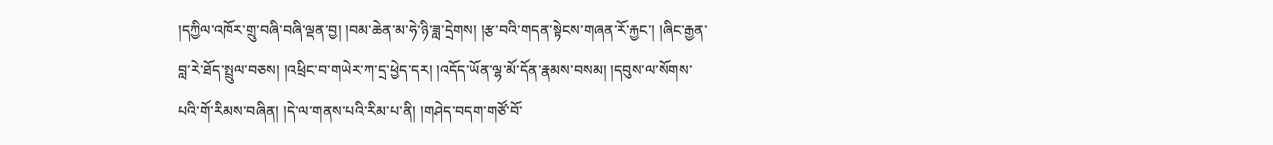།དཀྱིལ་འཁོར་གྲུ་བཞི་བཞི་ལྡན་བྱ། །བམ་ཆེན་མ་ཧེ་ཉི་ཟླ་དྲེགས། །རྩ་བའི་གདན་སྟེངས་གཞན་རོ་རྐྱང་། །ཞིང་རྒྱན་བླ་རེ་ཐོད་སྤྲུལ་བཅས། །འཕྲིང་བ་གཡེར་ཀ་དྲ་ཕྱེད་དར། །འདོད་ཡོན་ལྷ་མོ་དོན་རྣམས་བསམ། །དབུས་ལ་སོགས་པའི་གོ་རིམས་བཞིན། །དེ་ལ་གནས་པའི་རིམ་པ་ནི། །གཤེད་བདག་གཙོ་བོ་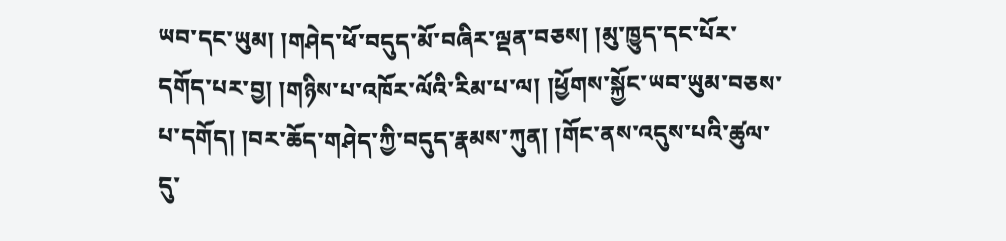ཡབ་དང་ཡུམ། །གཤེད་ཕོ་བདུད་མོ་བཞིར་ལྡན་བཅས། །མུ་ཁྱུད་དང་པོར་དགོད་པར་བྱ། །གཉིས་པ་འཁོར་ལོའི་རིམ་པ་ལ། །ཕྱོགས་སྐྱོང་ཡབ་ཡུམ་བཅས་པ་དགོད། །བར་ཆོད་གཤེད་ཀྱི་བདུད་རྣམས་ཀུན། །གོང་ནས་འདུས་པའི་ཚུལ་དུ་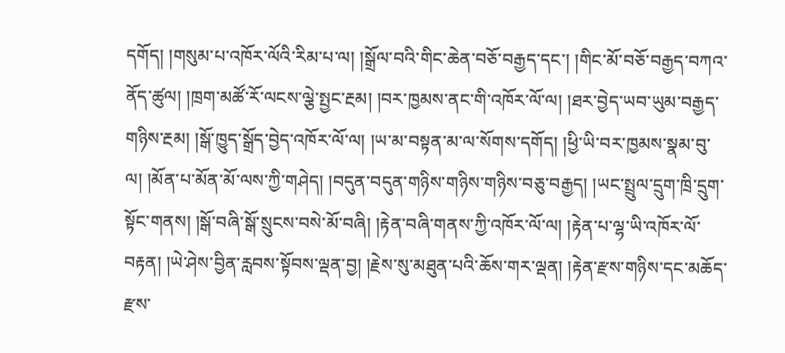དགོད། །གསུམ་པ་འཁོར་ལོའི་རིམ་པ་ལ། །སྒྲོལ་བའི་གིང་ཆེན་བཅོ་བརྒྱད་དང་། །གིང་མོ་བཅོ་བརྒྱད་བཀའ་ནོད་ཚུལ། །ཁྲག་མཚོ་རོ་ལངས་ལྕེ་སྤྱང་རྔམ། །བར་ཁྱམས་ནང་གི་འཁོར་ལོ་ལ། །ཐར་བྱེད་ཡབ་ཡུམ་བརྒྱད་གཉིས་རྔམ། །སྒོ་ཁྱུད་སྒྲོད་བྱེད་འཁོར་ལོ་ལ། །ཡ་མ་བསྟན་མ་ལ་སོགས་དགོད། །ཕྱི་ཡི་བར་ཁྱམས་སྣམ་བུ་ལ། །མོན་པ་མོན་མོ་ལས་ཀྱི་གཤེད། །བདུན་བདུན་གཉིས་གཉིས་གཉིས་བཅུ་བརྒྱད། །ཡང་སྤྲུལ་དྲུག་ཁྲི་དྲུག་སྟོང་གནས། །སྒོ་བཞི་སྒོ་སྲུངས་བསེ་མོ་བཞི། །རྟེན་བཞི་གནས་ཀྱི་འཁོར་ལོ་ལ། །རྟེན་པ་ལྷ་ཡི་འཁོར་ལོ་བརྟན། །ཡེ་ཤེས་བྱིན་རླབས་སྟོབས་ལྡན་བྱ། །རྗེས་སུ་མཐུན་པའི་ཆོས་གར་ལྡན། །རྟེན་རྫས་གཉིས་དང་མཆོད་རྫས་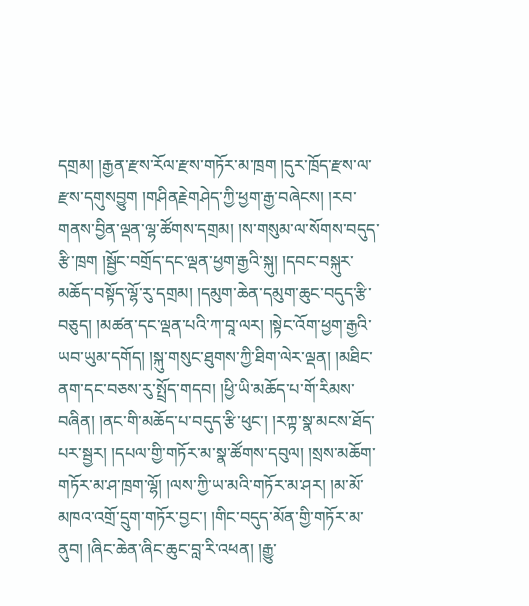དགྲམ། །རྒྱན་རྫས་རོལ་རྫས་གཏོར་མ་ཁྲག །དུར་ཁྲོད་རྫས་ལ་རྫས་དགུསབྱུག །གཤིནརྗེགཤེད་ཀྱི་ཕྱག་རྒྱ་བཞེངས། །རབ་གནས་བྱིན་ལྡན་ལྷ་ཚོགས་དགྲམ། །ས་གསུམ་ལ་སོགས་བདུད་རྩི་ཁྲག །སྦྱོང་བགྲོད་དང་ལྡན་ཕྱག་རྒྱའི་སྐུ། །དབང་བསྐུར་མཆོད་བསྟོད་ལྷོ་རུ་དགྲམ། །དམུག་ཆེན་དམུག་ཆུང་བདུད་རྩི་བཅུད། །མཚན་དང་ལྡན་པའི་ཀ་བཱ་ལར། །སྟེང་འོག་ཕྱག་རྒྱའི་ཡབ་ཡུམ་དགོད། །སྐུ་གསུང་ཐུགས་ཀྱི་ཐིག་ལེར་ལྡན། །མཐིང་ནག་དང་བཅས་རུ་སྤྲོད་གདབ། །ཕྱི་ཡི་མཆོད་པ་གོ་རིམས་བཞིན། །ནང་གི་མཆོད་པ་བདུད་རྩི་ཕུང་། །རཀྟ་སྣ་མངས་ཐོད་པར་སྦྱར། །དཔལ་གྱི་གཏོར་མ་སྣ་ཚོགས་དབུལ། །སྲས་མཆོག་གཏོར་མ་ཤ་ཁྲག་ལྷོ། །ལས་ཀྱི་ཡ་མའི་གཏོར་མ་ཤར། །མ་མོ་མཁའ་འགྲོ་དྲུག་གཏོར་བྱང་། །གིང་བདུད་མོན་གྱི་གཏོར་མ་ནུབ། །ཞིང་ཆེན་ཞིང་ཆུང་བླ་རི་འཕན། །རྒྱུ་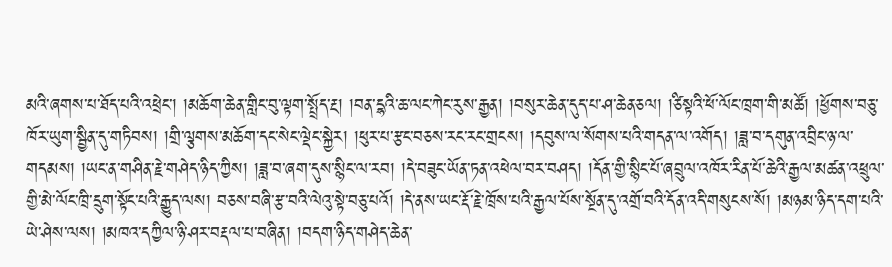མའི་ཞགས་པ་ཐོད་པའི་འཕྲེང་། །མཆོག་ཆེན་གླིང་བུ་ལྟག་སྤྲོད་རྔ། །བན་དྷའི་ཆ་ལང་ཀེང་རུས་རྒྱན། །བསུར་ཆེན་དུད་པ་ཤ་ཆེནཅལ། །ཙིསྟའི་ཕོ་ལོང་ཁྲག་གི་མཚོ། །ཕྱོགས་བཅུ་ཁོར་ཡུག་སྦྱིན་དུ་གཏིབས། །གྲི་ལྕགས་མཆོག་དང་སེང་ལྡེང་སྐྱེར། །ཕུར་པ་རྩང་བཅས་རང་རང་གྲངས། །དབུས་ལ་སོགས་པའི་གདན་ལ་འགོད། །ཟླ་བ་དགུན་འབྲིང་ཉ་ལ་གདམས། །ཡང་ན་གཤིན་རྗེ་གཤེད་ཉིད་ཀྱིས། །ཟླ་བ་ཞག་དུས་སྙིང་ལ་རབ། །དེ་བཟུང་ཡོན་ཏན་འཕེལ་བར་བཤད། །དོན་གྱི་སྙིང་པོ་ཞབྲུལ་འཁོར་རིན་པོ་ཆེའི་རྒྱལ་མཚན་འཕྲུལ་གྱི་མེ་ལོང་ཁྲི་དྲུག་སྟོང་པའི་རྒྱུད་ལས། བཅས་བཞི་རྩ་བའི་ལེའུ་སྟེ་བཅུ་པའོ། །དེ་ནས་ཡང་རྡོ་རྗེ་ཁྲོས་པའི་རྒྱལ་པོས་སྔོན་དུ་འགྲོ་བའི་དོན་འདི་གསུངས་སོ། །མཉམ་ཉིད་དག་པའི་ཡེ་ཤེས་ལས། །མཁའ་དཀྱིལ་ཉི་ཤར་བརྡལ་པ་བཞིན། །བདག་ཉིད་གཤེད་ཆེན་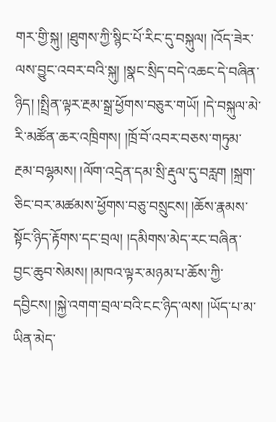གར་གྱི་སྐུ། །ཐུགས་ཀྱི་སྙིང་པོ་རིང་དུ་བསྐུལ། །འོད་ཟེར་ལས་བྱུང་འབར་བའི་སྐུ། །སྣང་སྲིད་བདེ་འཆང་དེ་བཞིན་ཉིད། །སྤྲིན་ལྟར་རྔམ་སྒྲ་ཕྱོགས་བཅུར་གཡོ། །དེ་བསྐུལ་མེ་རི་མཚོན་ཆར་འཁྲིགས། །ཁྲོ་བོ་འབར་བཅས་གཏུམ་རྔམ་བལྷམས། །ལོག་འདྲེན་དམ་སྲི་རྡུལ་དུ་བརླག །སྐྲག་ཅིང་བར་མཚམས་ཕྱོགས་བཅུ་བསྲུངས། །ཆོས་རྣམས་སྟོང་ཉིད་རྟོགས་དང་བྲལ། །དམིགས་མེད་རང་བཞིན་བྱང་ཆུབ་སེམས། །མཁའ་ལྟར་མཉམ་པ་ཆོས་ཀྱི་དབྱིངས། །སྐྱེ་འགག་བྲལ་བའི་ངང་ཉིད་ལས། །ཡོད་པ་མ་ཡིན་མེད་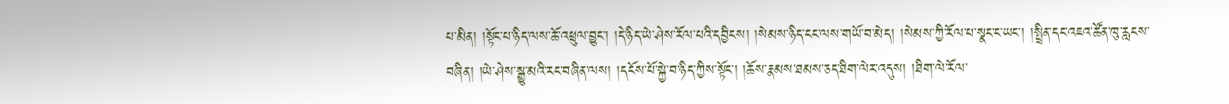པ་མིན། །སྟོང་པ་ཉིད་ལས་ཆོ་འཕྲུལ་བྱུང་། །དེ་ཉིད་ཡེ་ཤེས་རོལ་པའི་དབྱིངས། །སེམས་ཉིད་ངང་ལས་གཡོ་བ་མེད། །སེམས་ཀྱི་རོལ་པ་སྣང་ང་ཡང་། །སྤྲིན་དང་འཇའ་ཚོན་ཁུ་རླངས་བཞིན། །ཡེ་ཤེས་སྒྱུ་མའི་རང་བཞིན་ལས། །དངོས་པོ་སྐྱེ་བ་ཉིད་ཀྱིས་སྟོང་། །ཆོས་རྣམས་ཐམས་ཅད་ཐིག་ལེར་འདུས། །ཐིག་ལེ་རོལ་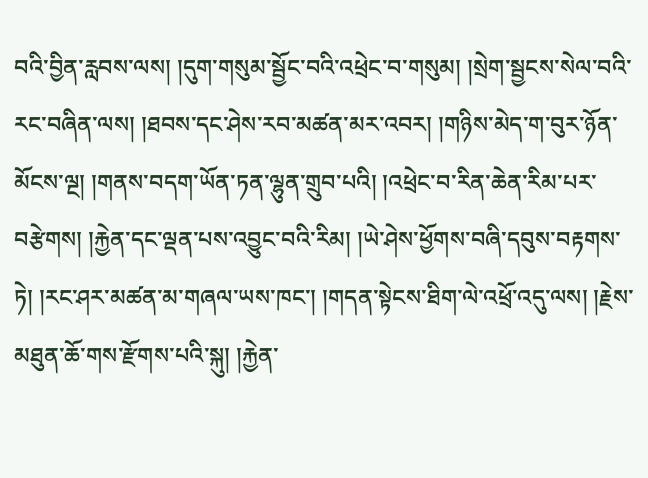བའི་བྱིན་རླབས་ལས། །དུག་གསུམ་སྦྱོང་བའི་འཕྲེང་བ་གསུམ། །སྲེག་སྦྱངས་སེལ་བའི་རང་བཞིན་ལས། །ཐབས་དང་ཤེས་རབ་མཚན་མར་འབར། །གཉིས་མེད་ག་བུར་ཉོན་མོངས་ལྔ། །གནས་བདག་ཡོན་ཏན་ལྷུན་གྲུབ་པའི། །འཕྲེང་བ་རིན་ཆེན་རིམ་པར་བརྩེགས། །རྐྱེན་དང་ལྡན་པས་འབྱུང་བའི་རིམ། །ཡེ་ཤེས་ཕྱོགས་བཞི་དབུས་བརྟགས་ཏེ། །རང་ཤར་མཚན་མ་གཞལ་ཡས་ཁང་། །གདན་སྟེངས་ཐིག་ལེ་འཕྲོ་འདུ་ལས། །རྗེས་མཐུན་ཆོ་གས་རྫོགས་པའི་སྐུ། །རྐྱེན་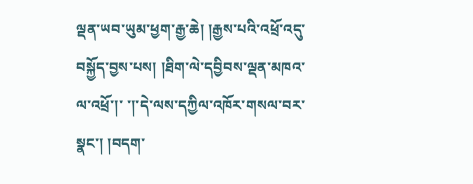ལྡན་ཡབ་ཡུམ་ཕྱག་རྒྱ་ཆེ། །རྒྱས་པའི་འཕྲོ་འདུ་བསྐྱོད་བྱས་པས། །ཐིག་ལེ་དབྱིབས་ལྡན་མཁའ་ལ་འཕྲོ་།་ ་།་དེ་ལས་དཀྱིལ་འཁོར་གསལ་བར་སྣང་། །བདག་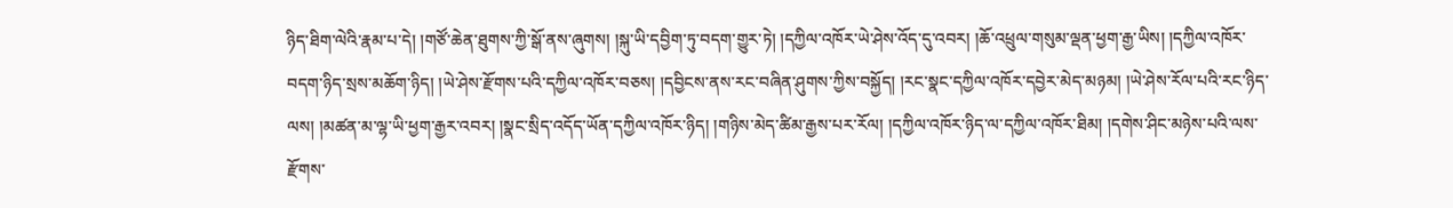ཉིད་ཐིག་ལེའི་རྣམ་པ་དེ། །གཙོ་ཆེན་ཐུགས་ཀྱི་སྒོ་ནས་ཞུགས། །སྐུ་ཡི་དབྱིག་ཏུ་བདག་གྱུར་ཏེ། །དཀྱིལ་འཁོར་ཡེ་ཤེས་འོད་དུ་འབར། །ཆོ་འཕྲུལ་གསུམ་ལྡན་ཕྱག་རྒྱ་ཡིས། །དཀྱིལ་འཁོར་བདག་ཉིད་སྲས་མཆོག་ཉིད། །ཡེ་ཤེས་རྫོགས་པའི་དཀྱིལ་འཁོར་བཅས། །དབྱིངས་ནས་རང་བཞིན་ཤུགས་ཀྱིས་བསྐྱོད། །རང་སྣང་དཀྱིལ་འཁོར་དབྱེར་མེད་མཉམ། །ཡེ་ཤེས་རོལ་པའི་རང་ཉིད་ལས། །མཚན་མ་ལྷ་ཡི་ཕྱག་རྒྱར་འབར། །སྣང་སྲིད་འདོད་ཡོན་དཀྱིལ་འཁོར་ཉིད། །གཉིས་མེད་ཚིམ་རྒྱས་པར་རོལ། །དཀྱིལ་འཁོར་ཉིད་ལ་དཀྱིལ་འཁོར་ཐིམ། །དགེས་ཤིང་མཉེས་པའི་ལས་རྫོགས་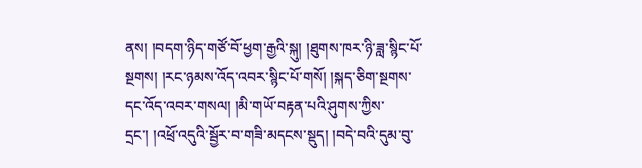ནས། །བདག་ཉིད་གཙོ་བོ་ཕྱག་རྒྱའི་སྐུ། །ཐུགས་ཁར་ཉི་ཟླ་སྙིང་པོ་སྔགས། །རང་ཉམས་འོད་འབར་སྙིང་པོ་གསོ། །སྐད་ཅིག་སྔགས་དང་འོད་འབར་གསལ། །མི་གཡོ་བརྟན་པའི་ཤུགས་ཀྱིས་དྲང་། །འཕྲོ་འདུའི་སྦྱོར་བ་གཟི་མདངས་སྡུད། །བདེ་བའི་དུམ་བུ་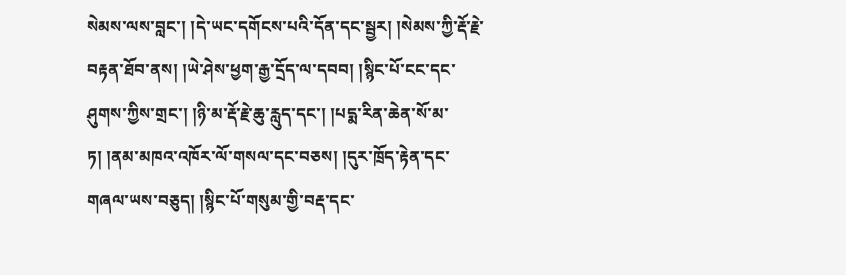སེམས་ལས་བླང་། །དེ་ཡང་དགོངས་པའི་དོན་དང་སྦྱར། །སེམས་ཀྱི་རྡོ་རྗེ་བརྟན་ཐོབ་ནས། །ཡེ་ཤེས་ཕྱག་རྒྱ་དྲོད་ལ་དབབ། །སྙིང་པོ་ངང་དང་ཤུགས་ཀྱིས་གྲང་། །ཉི་མ་རྡོ་རྗེ་ཆུ་རླུད་དང་། །པདྨ་རིན་ཆེན་སོ་མ་ཏ། །ནམ་མཁའ་འཁོར་ལོ་གསལ་དང་བཅས། །དུར་ཁྲོད་རྟེན་དང་གཞལ་ཡས་བཅུད། །སྙིང་པོ་གསུམ་གྱི་བརྡ་དང་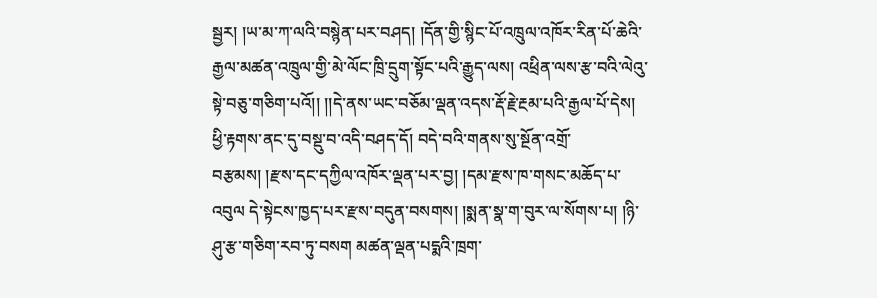སྦྱར། །ཡ་མ་ཀ་ལའི་བསྙེན་པར་བཤད། །དོན་གྱི་སྙིང་པོ་འཁྲུལ་འཁོར་རིན་པོ་ཆེའི་རྒྱལ་མཚན་འཁྲུལ་གྱི་མེ་ལོང་ཁྲི་དྲུག་སྟོང་པའི་རྒྱུད་ལས། འཕྲིན་ལས་རྩ་བའི་ལེའུ་སྟེ་བཅུ་གཅིག་པའོ།། །།དེ་ནས་ཡང་བཅོམ་ལྡན་འདས་རྡོ་རྗེ་རྔམ་པའི་རྒྱལ་པོ་དེས། ཕྱི་རྟགས་ནང་དུ་བསྡུ་བ་འདི་བཤད་དོ། བདེ་བའི་གནས་སུ་སྔོན་འགྲོ་བརྩམས། །རྫས་དང་དཀྱིལ་འཁོར་ལྡན་པར་བྱ། །དམ་རྫས་ཁ་གསང་མཆོད་པ་འབུལ དེ་སྟེངས་ཁྱད་པར་རྫས་བདུན་བསགས། །སྨན་སྣ་ག་བུར་ལ་སོགས་པ། །ཉི་ཤུ་རྩ་གཅིག་རབ་ཏུ་བསག མཚན་ལྡན་པདྨའི་ཁྲག་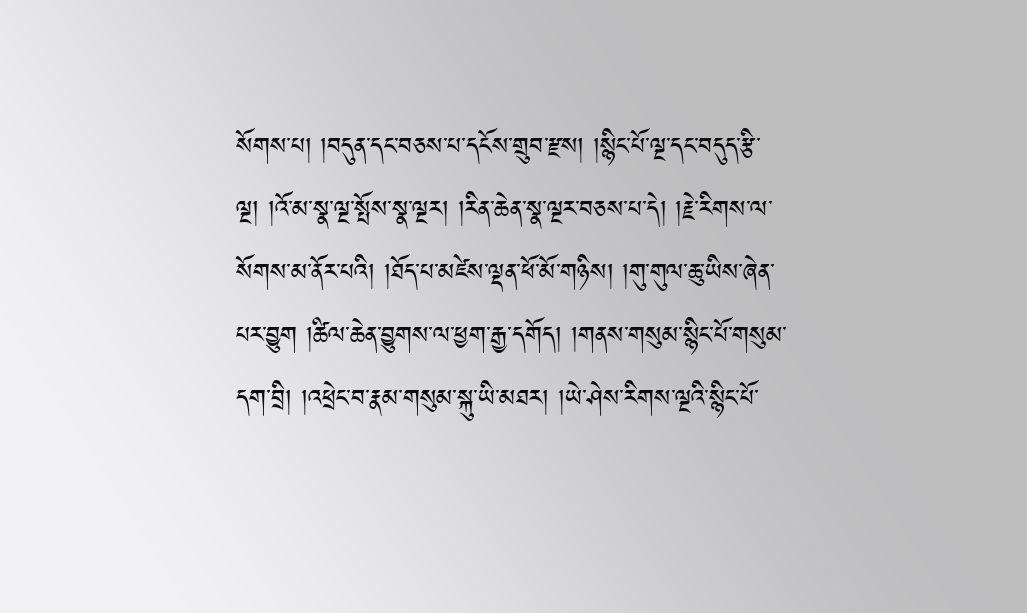སོགས་པ། །བདུན་དང་བཅས་པ་དངོས་གྲུབ་རྫས། །སྙིང་པོ་ལྔ་དང་བདུད་རྩི་ལྔ། །འོ་མ་སྣ་ལྔ་སྤོས་སྣ་ལྔར། །རིན་ཆེན་སྣ་ལྔར་བཅས་པ་དེ། །རྗེ་རིགས་ལ་སོགས་མ་ནོར་པའི། །ཐོད་པ་མཛེས་ལྡན་ཕོ་མོ་གཉིས། །གུ་གུལ་ཆུ་ཡིས་ཞེན་པར་བྱུག །ཚིལ་ཆེན་བྱུགས་ལ་ཕྱག་རྒྱ་དགོད། །གནས་གསུམ་སྙིང་པོ་གསུམ་དག་བྲི། །འཕྲེང་བ་རྣམ་གསུམ་སྐུ་ཡི་མཐར། །ཡེ་ཤེས་རིགས་ལྔའི་སྙིང་པོ་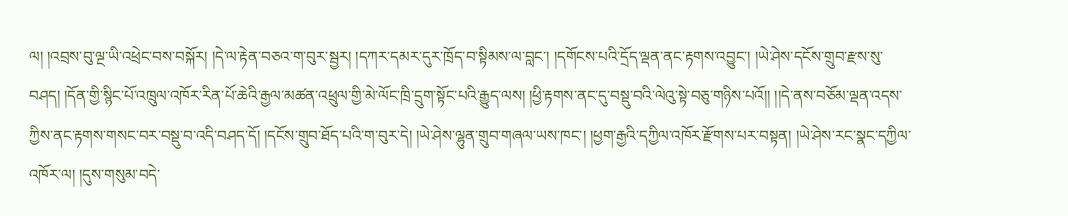ལ། །འབྲས་བུ་ལྔ་ཡི་འཕྲེང་བས་བསྐོར། །དེ་ལ་རྟེན་བཅའ་ག་བུར་སྦྱར། །དཀར་དམར་དུར་ཁྲོད་བ་སྟིམས་ལ་བླང་། །དགོངས་པའི་དྲོད་ལྡན་ནང་རྟགས་འབྱུང་། །ཡེ་ཤེས་དངོས་གྲུབ་རྫས་སུ་བཤད། །དོན་གྱི་སྙིང་པོ་འཁྲུལ་འཁོར་རིན་པོ་ཆེའི་རྒྱལ་མཚན་འཕྲུལ་གྱི་མེ་ལོང་ཁྲི་དྲུག་སྟོང་པའི་རྒྱུད་ལས། །ཕྱི་རྟགས་ནང་དུ་བསྡུ་བའི་ལེའུ་སྟེ་བཅུ་གཉིས་པའོ།། །།དེ་ནས་བཅོམ་ལྡན་འདས་ཀྱིས་ནང་རྟགས་གསང་བར་བསྡུ་བ་འདི་བཤད་དོ། །དངོས་གྲུབ་ཐོད་པའི་ག་བུར་དེ། །ཡེ་ཤེས་ལྷུན་གྲུབ་གཞལ་ཡས་ཁང་། །ཕྱག་རྒྱའི་དཀྱིལ་འཁོར་རྫོགས་པར་བསྟན། །ཡེ་ཤེས་རང་སྣང་དཀྱིལ་འཁོར་ལ། །དུས་གསུམ་བདེ་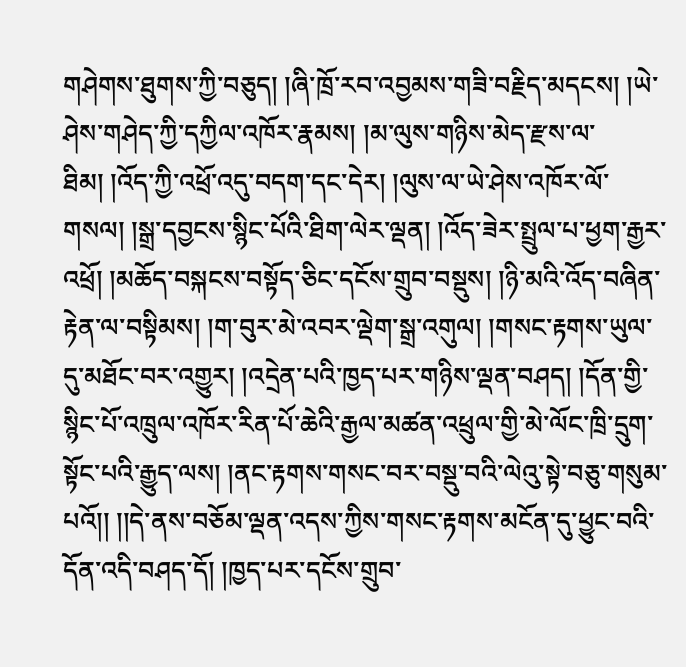གཤེགས་ཐུགས་ཀྱི་བཅུད། །ཞི་ཁྲོ་རབ་འབྱམས་གཟི་བརྗིད་མདངས། །ཡེ་ཤེས་གཤེད་ཀྱི་དཀྱིལ་འཁོར་རྣམས། །མ་ལུས་གཉིས་མེད་རྫས་ལ་ཐིམ། །འོད་ཀྱི་འཕྲོ་འདུ་བདག་དང་དེར། །ལུས་ལ་ཡེ་ཤེས་འཁོར་ལོ་གསལ། །སྒྲ་དབྱངས་སྙིང་པོའི་ཐིག་ལེར་ལྡན། །འོད་ཟེར་སྤྲུལ་པ་ཕྱག་རྒྱར་འཕྲོ། །མཆོད་བསྐངས་བསྟོད་ཅིང་དངོས་གྲུབ་བསྡུས། །ཉི་མའི་འོད་བཞིན་རྟེན་ལ་བསྟིམས། །ག་བུར་མེ་འབར་ལྡེག་སྒྲ་འགུལ། །གསང་རྟགས་ཡུལ་དུ་མཐོང་བར་འགྱུར། །འདྲེན་པའི་ཁྱད་པར་གཉིས་ལྡན་བཤད། །དོན་གྱི་སྙིང་པོ་འཁྲུལ་འཁོར་རིན་པོ་ཆེའི་རྒྱལ་མཚན་འཕྲུལ་གྱི་མེ་ལོང་ཁྲི་དྲུག་སྟོང་པའི་རྒྱུད་ལས། །ནང་རྟགས་གསང་བར་བསྡུ་བའི་ལེའུ་སྟེ་བཅུ་གསུམ་པའོ།། །།དེ་ནས་བཅོམ་ལྡན་འདས་ཀྱིས་གསང་རྟགས་མངོན་དུ་ཕྱུང་བའི་དོན་འདི་བཤད་དོ། །ཁྱད་པར་དངོས་གྲུབ་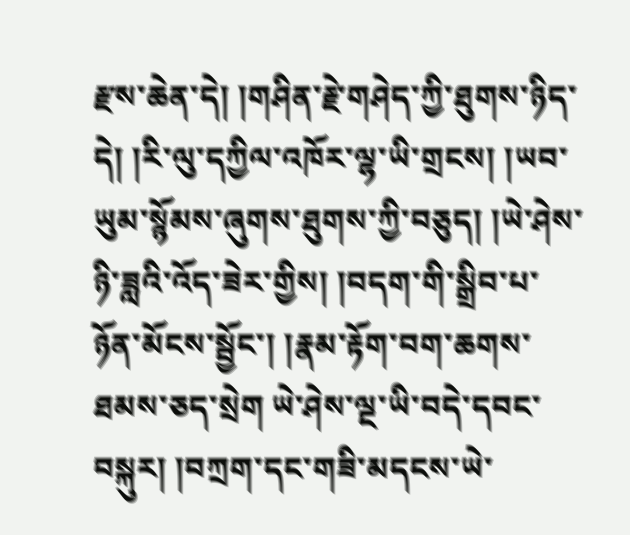རྫས་ཆེན་དེ། །གཤིན་རྗེ་གཤེད་ཀྱི་ཐུགས་ཉིད་དེ། །རི་ལུ་དཀྱིལ་འཁོར་ལྷ་ཡི་གྲངས། །ཡབ་ཡུམ་སྙོམས་ཞུགས་ཐུགས་ཀྱི་བཅུད། །ཡེ་ཤེས་ཉི་ཟླའི་འོད་ཟེར་གྱིས། །བདག་གི་སྒྲིབ་པ་ཉོན་མོངས་སྦྱོང་། །རྣམ་རྟོག་བག་ཆགས་ཐམས་ཅད་སྲེག ཡེ་ཤེས་ལྔ་ཡི་བདེ་དབང་བསྐུར། །བཀྲག་དང་གཟི་མདངས་ཡེ་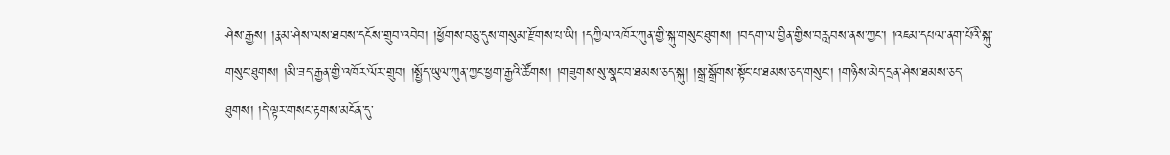ཤེས་རྒྱས། །རྣམ་ཤེས་ལས་ཐབས་དངོས་གྲུབ་འབེབ། །ཕྱོགས་བཅུ་དུས་གསུམ་རྫོགས་པ་ཡི། །དཀྱིལ་འཁོར་ཀུན་གྱི་སྐུ་གསུང་ཐུགས། །བདག་ལ་བྱིན་གྱིས་བརླབས་ནས་ཀྱང་། །འཇམ་དཔལ་ནག་པོའི་སྐུ་གསུང་ཐུགས། །མི་ཟད་རྒྱན་གྱི་འཁོར་ལོར་གྲུབ། །སྤྱོད་ཡུལ་ཀུན་ཀྱང་ཕྱག་རྒྱའི་ཚོགས། །གཟུགས་སུ་སྣང་བ་ཐམས་ཅད་སྐུ། །སྒྲ་སྒྲོགས་སྟོང་པ་ཐམས་ཅད་གསུང་། །གཉིས་མེད་དྲན་ཤེས་ཐམས་ཅད་ཐུགས། །དེ་ལྟར་གསང་རྟགས་མངོན་དུ་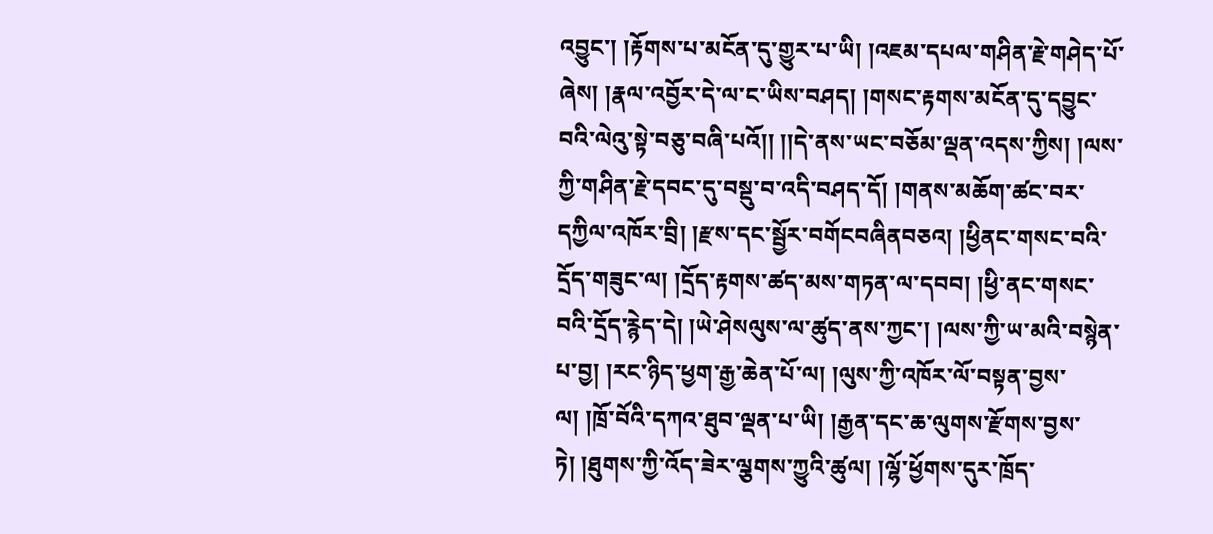འབྱུང་། །རྟོགས་པ་མངོན་དུ་གྱུར་པ་ཡི། །འཇམ་དཔལ་གཤིན་རྗེ་གཤེད་པོ་ཞེས། །རྣལ་འབྱོར་དེ་ལ་ང་ཡིས་བཤད། །གསང་རྟགས་མངོན་དུ་དབྱུང་བའི་ལེའུ་སྟེ་བཅུ་བཞི་པའོ།། །།དེ་ནས་ཡང་བཅོམ་ལྡན་འདས་ཀྱིས། །ལས་ཀྱི་གཤིན་རྗེ་དབང་དུ་བསྡུ་བ་འདི་བཤད་དོ། །གནས་མཆོག་ཚང་བར་དཀྱིལ་འཁོར་བྲི། །རྫས་དང་སྦྱོར་བགོངབཞིནབཅའ། །ཕྱིནང་གསང་བའི་དྲོད་གཟུང་ལ། །དྲོད་རྟགས་ཚད་མས་གཏན་ལ་དབབ། །ཕྱི་ནང་གསང་བའི་དྲོད་རྙེད་དེ། །ཡེ་ཤེསལུས་ལ་ཚུད་ནས་ཀྱང་། །ལས་ཀྱི་ཡ་མའི་བསྙེན་པ་བྱ། །རང་ཉིད་ཕྱག་རྒྱ་ཆེན་པོ་ལ། །ལུས་ཀྱི་འཁོར་ལོ་བསྟན་བྱས་ལ། །ཁྲོ་བོའི་དཀའ་ཐུབ་ལྡན་པ་ཡི། །རྒྱན་དང་ཆ་ལུགས་རྫོགས་བྱས་ཏེ། །ཐུགས་ཀྱི་འོད་ཟེར་ལྕགས་ཀྱུའི་ཚུལ། །ལྷོ་ཕྱོགས་དུར་ཁྲོད་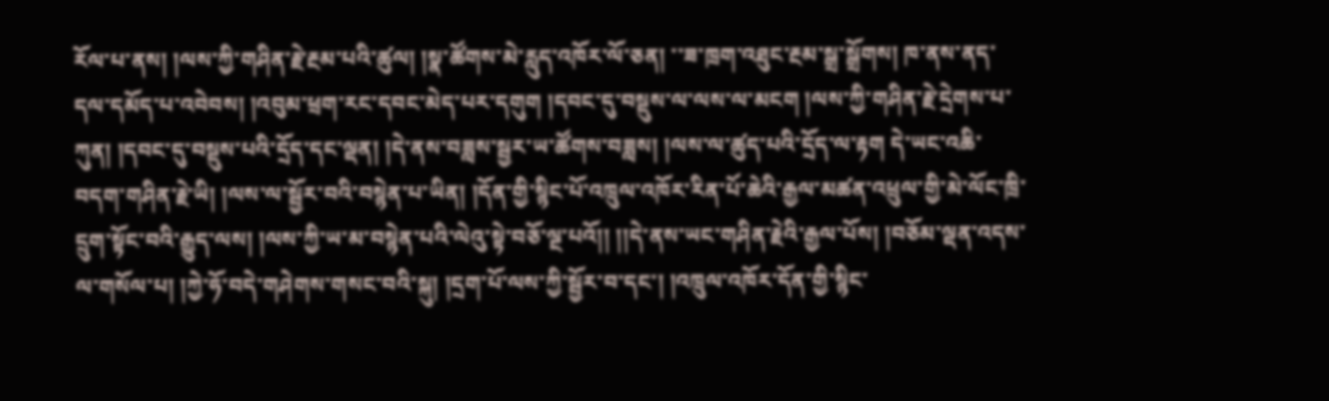རོལ་པ་ནས། །ལས་ཀྱི་གཤིན་རྗེ་རྔམ་པའི་ཚུལ། །སྣ་ཚོགས་མེ་རླུད་འཁོར་ལོ་ཅན། ་་ཟ་ཁྲག་འཐུང་རྔམ་སྒྲ་སྒྲོགས། ཁ་ནས་ནད་དལ་དམོད་པ་འབེབས། །འབུམ་ཕྲག་རང་དབང་མེད་པར་དགུག །དབང་དུ་བསྡུས་ལ་ལས་ལ་མངག །ལས་ཀྱི་གཤིན་རྗེ་དྲེགས་པ་ཀུན། །དབང་དུ་བསྡུས་པའི་དྲོད་དང་ལྡན། །དེ་ནས་བཟླས་སྦྱར་ཡ་ཚོགས་བཟླས། །ལས་ལ་ཚུད་པའི་དྲོད་ལ་རྟག དེ་ཡང་འཆི་བདག་གཤིན་རྗེ་ཡི། །ལས་ལ་སྦྱོར་བའི་བསྙེན་པ་ཡིན། །དོན་གྱི་སྙིང་པོ་འཁྲུལ་འཁོར་རིན་པོ་ཆེའི་རྒྱལ་མཚན་འཕྲུལ་གྱི་མེ་ལོང་ཁྲི་དྲུག་སྟོང་བའི་རྒྱུད་ལས། །ལས་ཀྱི་ཡ་མ་བསྙེན་པའི་ལེའུ་སྟེ་བཅོ་ལྔ་པའོ།། །།དེ་ནས་ཡང་གཤིན་རྗེའི་རྒྱལ་པོས། །བཅོམ་ལྡན་འདས་ལ་གསོལ་པ། །ཀྱེ་ཧོ་བདེ་གཤེགས་གསང་བའི་སྐུ། །དྲག་པོ་ལས་ཀྱི་སྦྱོར་བ་དང་། །འཁྲུལ་འཁོར་དོན་གྱི་སྙིང་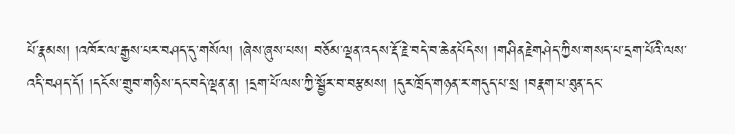པོ་རྣམས། །འཁོར་ལ་རྒྱས་པར་བཤད་དུ་གསོལ། །ཞེས་ཞུས་པས། བཅོམ་ལྡན་འདས་རྡོ་རྗེ་བདེ་བ་ཆེནཔོདེས། །གཤིནརྗེགཤེད་ཀྱིས་གསད་པ་དྲག་པོའི་ལས་འདི་བཤད་དོ། །དངོས་གྲུབ་གཉིས་དང་བདེ་ལྡན་ན། །དྲག་པོ་ལས་ཀྱི་སྦྱོར་བ་བརྩམས། །དུར་ཁྲོད་གཉན་ར་གདུད་པ་སྲ །བརྣག་པ་ཐུན་དང་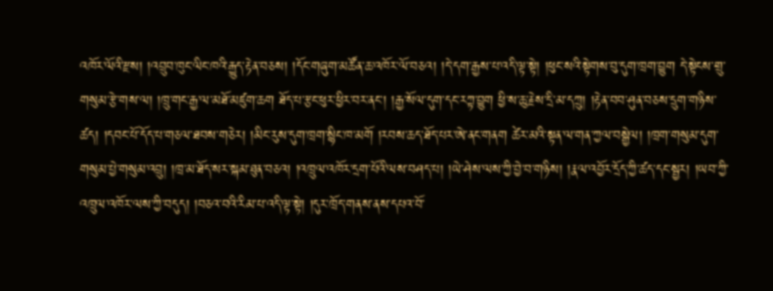འཁོར་ལོའི་རྫས། །འབྲུབ་ཁུང་ལིང་ཁའི་རྒྱུད་རྟེན་བཅས། །དོང་གཞུག་མཚོན་ཆ་འཁོར་ལོ་བཅའ། །དེ་དག་རྒྱས་པ་འདི་ལྟ་སྟེ། །ཕུང་སའི་སྟེགས་བུ་དུག་ཁྲག་བྱུག དེ་སྟེངས་གྲུ་གསུམ་རྩེ་གས་ལ། །ཁྲུ་གང་རྒྱ་ལ་མཐོ་མཛུག་ཆག ཐོད་པ་རྩང་ཕུར་ཕྱིར་བར་ནང་། །རྒྱ་སོལ་དུག་དང་རཀྟ་བྱུག ཕྱི་ས་ཆུ་རྗེས་དྲི་མ་དཀྲུ། །རྟེན་བབ་ཤུན་བཅས་དྲུག་གཉིས་ཚད། །དབང་པོ་དོད་པ་གཅལ་ཐབས་གཅེར། །མིང་རུས་དུག་ཁྲག་སྙིང་ཁ་མགོ །རབས་ཆད་ཐོད་པར་ཨེ་ནང་གནག ཚེར་མའི་སྟན་ལ་གན་ཀྱལ་བསྒྱེལ། །ཁྲག་གསུམ་དུག་གསུམ་པྱེ་གསུམ་འབྲུ། །ཁྲ་མ་ཐོད་སར་སྐམ་ཐུན་བཅའ། །འཁྲུལ་འཁོར་དྲག་པོའི་ལས་བཤད་པ། །ཡེ་ཤེས་ལས་ཀྱི་བྱེ་བ་གཉིས། །རྣལ་འབྱོར་དྲོད་ཀྱི་ཚད་དང་སྦྱར། །ཡབ་ཀྱི་འཁྲུལ་འཁོར་ལས་ཀྱི་བདུད། །བཅའ་བའི་རིམ་པ་འདི་ལྟ་སྟེ། །དུར་ཁྲོད་གནས་ནས་དཔའ་བོ་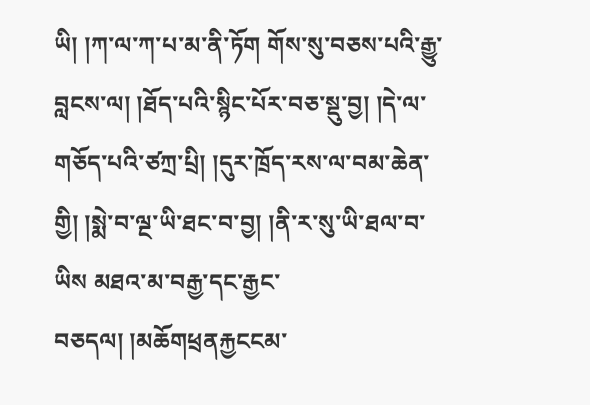ཡི། །ཀ་ལ་ཀ་པ་མ་ནི་ཏོག གོས་སུ་བཅས་པའི་རྒྱུ་བླངས་ལ། །ཐོད་པའི་སྙིང་པོར་བཅ་སྡུ་བྱ། །དེ་ལ་གཅོད་པའི་ཙཀྲ་པྲི། །དུར་ཁྲོད་རས་ལ་བམ་ཆེན་གྱི། །སྨེ་བ་ལྔ་ཡི་ཐང་བ་བྱ། །ནི་ར་སུ་ཡི་ཐལ་བ་ཡིས མཐའ་མ་བརྒྱ་དང་རྒྱང་བཅདལ། །མཆོགཕྲནརྐྱངངམ་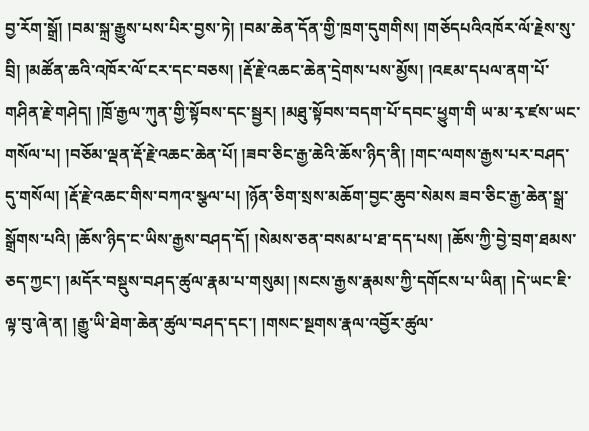བྱ་རོག་སྒྲོ། །བམ་སྐྲ་རྒྱུས་པས་པིར་བྱས་ཏེ། །བམ་ཆེན་དོན་གྱི་ཁྲག་དུགགིས། །གཅོདཔའིའཁོར་ལོ་རྗེས་སུ་བྲི། །མཚོན་ཆའི་འཁོར་ལོ་ངར་དང་བཅས། །རྡོ་རྗེ་འཆང་ཆེན་དྲེགས་པས་མྱོས། །འཇམ་དཔལ་ནག་པོ་གཤིན་རྗེ་གཤེད། །ཁྲོ་རྒྱལ་ཀུན་གྱི་སྟོབས་དང་སྦྱར། །མཐུ་སྟོབས་བདག་པོ་དབང་ཕྱུག་གི ཡ་མ་རྭ་ཛས་ཡང་གསོལ་པ། །བཅོམ་ལྡན་རྡོ་རྗེ་འཆང་ཆེན་པོ། །ཟབ་ཅིང་རྒྱ་ཆེའི་ཆོས་ཉིད་ནི། །གང་ལགས་རྒྱས་པར་བཤད་དུ་གསོལ། །རྡོ་རྗེ་འཆང་གིས་བཀའ་སྩལ་པ། །ཉོན་ཅིག་སྲས་མཆོག་བྱང་ཆུབ་སེམས ཟབ་ཅིང་རྒྱ་ཆེན་སྒྲ་སྒྲོགས་པའི། །ཆོས་ཉིད་ང་ཡིས་རྒྱས་བཤད་དོ། །སེམས་ཅན་བསམ་པ་ཐ་དད་པས། །ཆོས་ཀྱི་བྱེ་བྲག་ཐམས་ཅད་ཀྱང་། །མདོར་བསྡུས་བཤད་ཚུལ་རྣམ་པ་གསུམ། །སངས་རྒྱས་རྣམས་ཀྱི་དགོངས་པ་ཡིན། །དེ་ཡང་ཇི་ལྟ་བུ་ཞེ་ན། །རྒྱུ་ཡི་ཐེག་ཆེན་ཚུལ་བཤད་དང་། །གསང་སྔགས་རྣལ་འབྱོར་ཚུལ་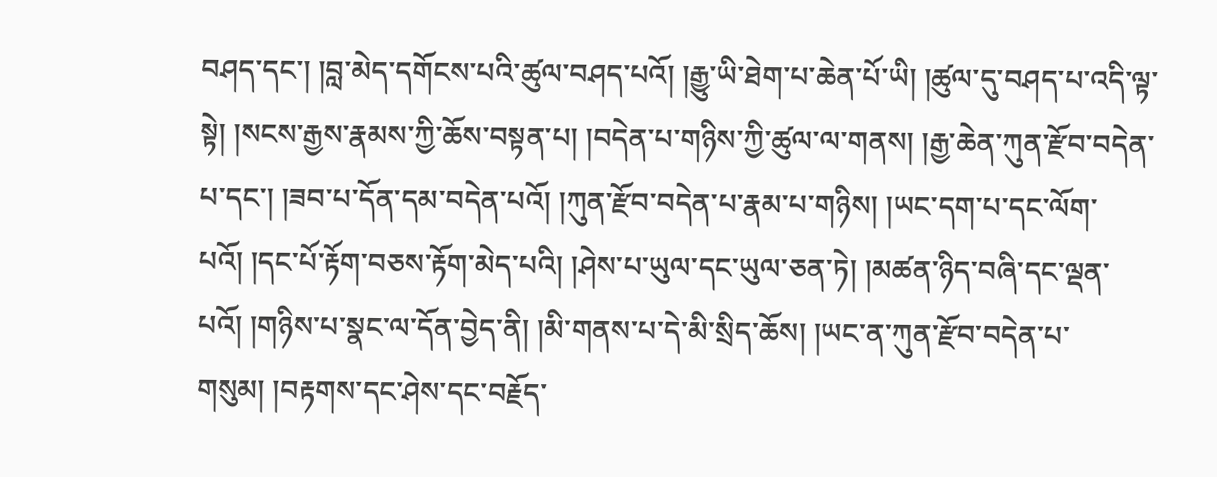བཤད་དང་། །བླ་མེད་དགོངས་པའི་ཚུལ་བཤད་པའོ། །རྒྱུ་ཡི་ཐེག་པ་ཆེན་པོ་ཡི། །ཚུལ་དུ་བཤད་པ་འདི་ལྟ་སྟེ། །སངས་རྒྱས་རྣམས་ཀྱི་ཆོས་བསྟན་པ། །བདེན་པ་གཉིས་ཀྱི་ཚུལ་ལ་གནས། །རྒྱ་ཆེན་ཀུན་རྫོབ་བདེན་པ་དང་། །ཟབ་པ་དོན་དམ་བདེན་པའོ། །ཀུན་རྫོབ་བདེན་པ་རྣམ་པ་གཉིས། །ཡང་དག་པ་དང་ལོག་པའོ། །དང་པོ་རྟོག་བཅས་རྟོག་མེད་པའི། །ཤེས་པ་ཡུལ་དང་ཡུལ་ཅན་ཏེ། །མཚན་ཉིད་བཞི་དང་ལྡན་པའོ། །གཉིས་པ་སྣང་ལ་དོན་བྱེད་ནི། །མི་གནས་པ་དེ་མི་སྲིད་ཆོས། །ཡང་ན་ཀུན་རྫོབ་བདེན་པ་གསུམ། །བརྟགས་དང་ཤེས་དང་བརྗོད་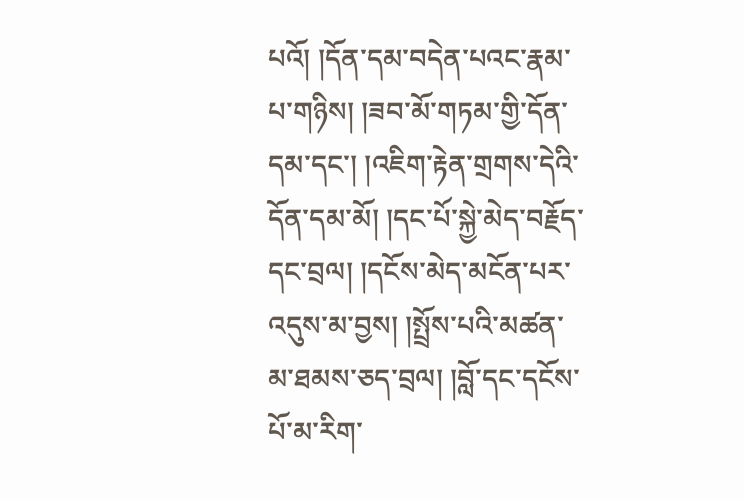པའོ། །དོན་དམ་བདེན་པའང་རྣམ་པ་གཉིས། །ཟབ་མོ་གཏམ་གྱི་དོན་དམ་དང་། །འཇིག་རྟེན་གྲགས་དེའི་དོན་དམ་མོ། །དང་པོ་སྐྱེ་མེད་བརྗོད་དང་བྲལ། །དངོས་མེད་མངོན་པར་འདུས་མ་བྱས། །སྤྲོས་པའི་མཚན་མ་ཐམས་ཅད་བྲལ། །བློ་དང་དངོས་པོ་མ་རིག་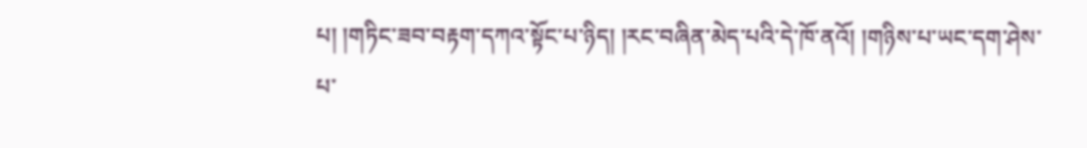པ། །གཏིང་ཟབ་བརྟག་དཀའ་སྟོང་པ་ཉིད། །རང་བཞིན་མེད་པའི་དེ་ཁོ་ནའོ། །གཉིས་པ་ཡང་དག་ཤེས་པ་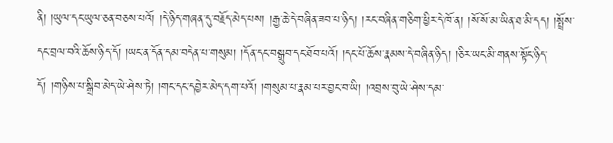ནི། །ཡུལ་དང་ཡུལ་ཅན་བཅས་པའོ། །དེ་ཉིད་གཞན་དུ་བརྗོད་མེད་པས། །རྒྱ་ཆེ་དེ་བཞིན་ཟབ་པ་ཉིད། །རང་བཞིན་གཅིག་ཕྱིར་དེ་ཁོ་ན། །སོ་སོ་མ་ཡིན་ཐ་མི་དད། །སྤྲོས་དང་བྲལ་བའི་ཆོས་ཉིད་དོ། །ཡང་ན་དོན་དམ་བདེན་པ་གསུམ། །དོན་དང་བསྒྲུབ་དང་ཐོབ་པའོ། །དང་པོ་ཆོས་རྣམས་དེ་བཞིན་ཉིད། །ཅིར་ཡང་མི་གནས་སྟོང་ཉིད་དོ། །གཉིས་པ་སྒྲིབ་མེད་ཡེ་ཤེས་ཏེ། །གང་དང་དབྱེར་མེད་དག་པའོ། །གསུམ་པ་རྣམ་པར་བྱང་བ་ཡི། །འབྲས་བུ་ཡེ་ཤེས་དམ་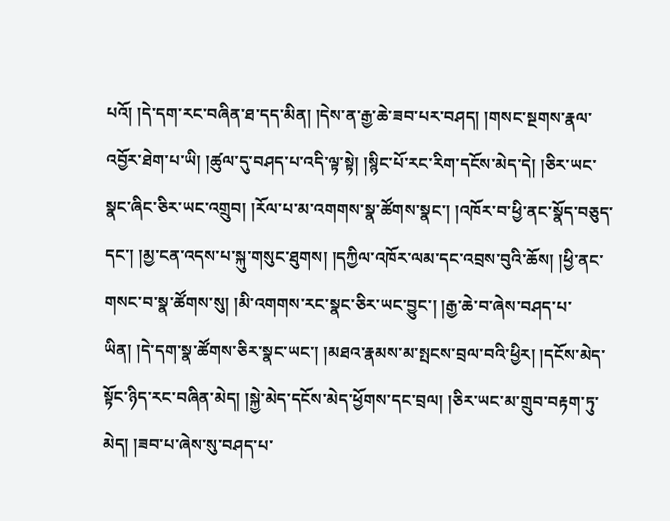པའོ། །དེ་དག་རང་བཞིན་ཐ་དད་མིན། །དེས་ན་རྒྱ་ཆེ་ཟབ་པར་བཤད། །གསང་སྔགས་རྣལ་འབྱོར་ཐེག་པ་ཡི། །ཚུལ་དུ་བཤད་པ་འདི་ལྟ་སྟེ། །སྙིང་པོ་རང་རིག་དངོས་མེད་དེ། །ཅིར་ཡང་སྣང་ཞིང་ཅིར་ཡང་འགྲུབ། །རོལ་པ་མ་འགགས་སྣ་ཚོགས་སྣང་། །འཁོར་བ་ཕྱི་ནང་སྣོད་བཅུད་དང་། །མྱ་ངན་འདས་པ་སྐུ་གསུང་ཐུགས། །དཀྱིལ་འཁོར་ལམ་དང་འབྲས་བུའི་ཆོས། །ཕྱི་ནང་གསང་བ་སྣ་ཚོགས་སུ། །མི་འགགས་རང་སྣང་ཅིར་ཡང་བྱུང་། །རྒྱ་ཆེ་བ་ཞེས་བཤད་པ་ཡིན། །དེ་དག་སྣ་ཚོགས་ཅིར་སྣང་ཡང་། །མཐའ་རྣམས་མ་སྤངས་བྲལ་བའི་ཕྱིར། །དངོས་མེད་སྟོང་ཉིད་རང་བཞིན་མེད། །སྐྱེ་མེད་དངོས་མེད་ཕྱོགས་དང་བྲལ། །ཅིར་ཡང་མ་གྲུབ་བརྟག་ཏུ་མེད། །ཟབ་པ་ཞེས་སུ་བཤད་པ་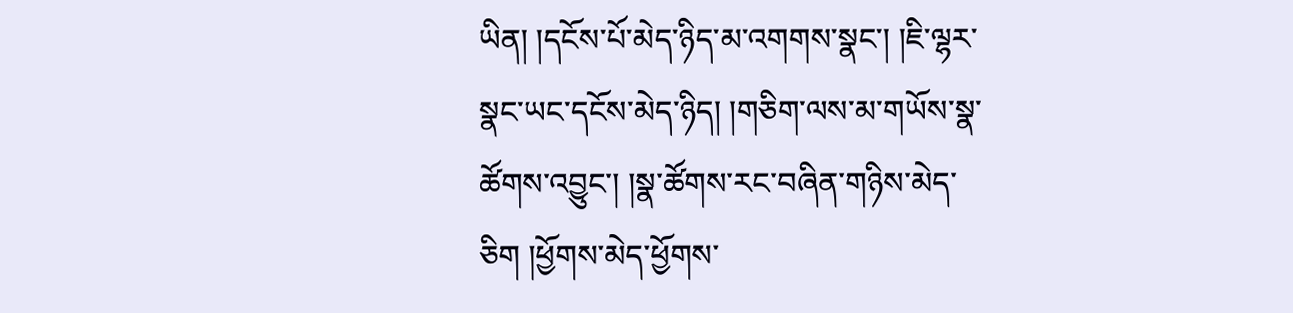ཡིན། །དངོས་པོ་མེད་ཉིད་མ་འགགས་སྣང་། །ཇི་ལྷར་སྣང་ཡང་དངོས་མེད་ཉིད། །གཅིག་ལས་མ་གཡོས་སྣ་ཚོགས་འབྱུང་། །སྣ་ཚོགས་རང་བཞིན་གཉིས་མེད་ཅིག །ཕྱོགས་མེད་ཕྱོགས་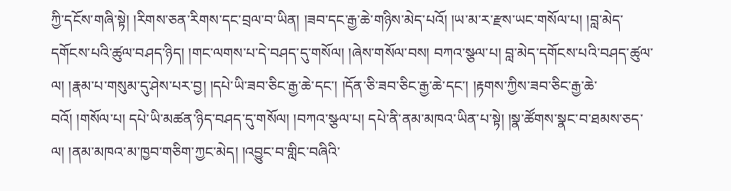ཀྱི་དངོས་གཞི་སྟེ། །རིགས་ཅན་རིགས་དང་བྲལ་བ་ཡིན། །ཟབ་དང་རྒྱ་ཆེ་གཉིས་མེད་པའོ། །ཡ་མ་ར་རྫས་ཡང་གསོལ་པ། །བླ་མེད་དགོངས་པའི་ཚུལ་བཤད་ཉིད། །གང་ལགས་པ་དེ་བཤད་དུ་གསོལ། །ཞེས་གསོལ་བས། བཀའ་སྩལ་པ། བླ་མེད་དགོངས་པའི་བཤད་ཚུལ་ལ། །རྣམ་པ་གསུམ་དུ་ཤེས་པར་བྱ། །དཔེ་ཡི་ཟབ་ཅིང་རྒྱ་ཆེ་དང་། །དོན་ཅི་ཟབ་ཅིང་རྒྱ་ཆེ་དང་། །རྟགས་ཀྱིས་ཟབ་ཅིང་རྒྱ་ཆེ་བའོ། །གསོལ་པ། དཔེ་ཡི་མཚན་ཉིད་བཤད་དུ་གསོལ། །བཀའ་སྩལ་པ། དཔེ་ནི་ནམ་མཁའ་ཡིན་པ་སྟེ། །སྣ་ཚོགས་སྣང་བ་ཐམས་ཅད་ལ། །ནམ་མཁའ་མ་ཁྱབ་གཅིག་ཀྱང་མེད། །འབྱུང་བ་གླིང་བཞིའི་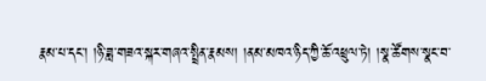རྣམ་པ་དང་། །ཉི་ཟླ་གཟའ་སྐར་གཞའ་སྤྲིན་རྣམས། །ནམ་མཁའ་ཉིད་ཀྱི་ཆོ་འཕྲུལ་ཏེ། །སྣ་ཚོགས་སྣང་བ་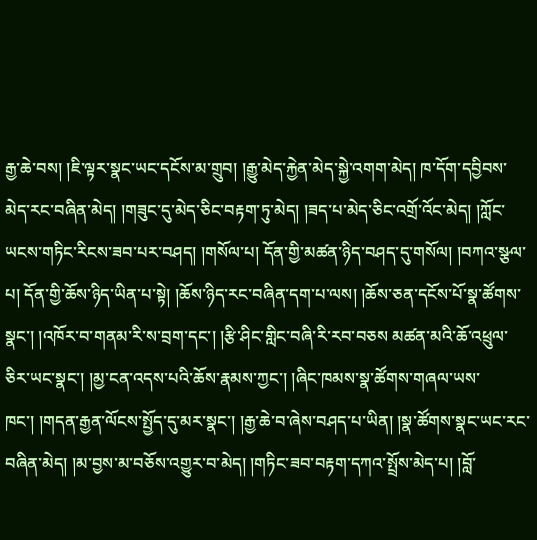རྒྱ་ཆེ་བས། །ཇི་ལྟར་སྣང་ཡང་དངོས་མ་གྲུབ། །རྒྱུ་མེད་རྐྱེན་མེད་སྐྱེ་འགག་མེད། ཁ་དོག་དབྱིབས་མེད་རང་བཞིན་མེད། །གཟུང་དུ་མེད་ཅིང་བརྟག་ཏུ་མེད། །ཟད་པ་མེད་ཅིང་འགྲོ་འོང་མེད། །ཀློང་ཡངས་གཏིང་རིངས་ཟབ་པར་བཤད། །གསོལ་པ། དོན་གྱི་མཚན་ཉིད་བཤད་དུ་གསོལ། །བཀའ་སྩལ་པ། དོན་གྱི་ཆོས་ཉིད་ཡིན་པ་སྟེ། །ཆོས་ཉིད་རང་བཞིན་དག་པ་ལས། །ཆོས་ཅན་དངོས་པོ་སྣ་ཚོགས་སྣང་། །འཁོར་བ་གནམ་རི་ས་བྲག་དང་། །རྩི་ཤིང་གླིང་བཞི་རི་རབ་བཅས མཚན་མའི་ཆོ་འཕྲུལ་ཅིར་ཡང་སྣང་། །མྱ་ངན་འདས་པའི་ཆོས་རྣམས་ཀྱང་། །ཞིང་ཁམས་སྣ་ཚོགས་གཞལ་ཡས་ཁང་། །གདན་རྒྱན་ལོངས་སྤྱོད་དུ་མར་སྣང་། །རྒྱ་ཆེ་བ་ཞེས་བཤད་པ་ཡིན། །སྣ་ཚོགས་སྣང་ཡང་རང་བཞིན་མེད། །མ་བྱས་མ་བཅོས་འགྱུར་བ་མེད། །གཏིང་ཟབ་བརྟག་དཀའ་སྤྲོས་མེད་པ། །བློ་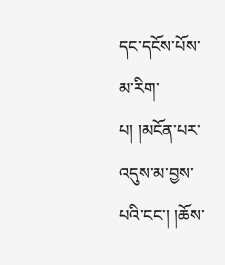དང་དངོས་པོས་མ་རིག་པ། །མངོན་པར་འདུས་མ་བྱས་པའི་ངང་། །ཆོས་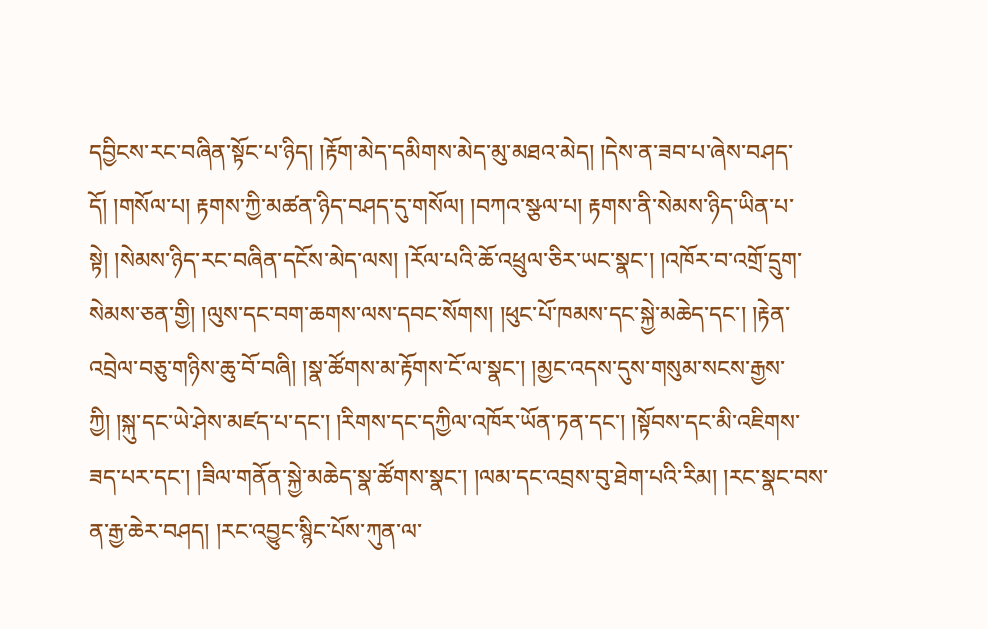དབྱིངས་རང་བཞིན་སྟོང་པ་ཉིད། །རྟོག་མེད་དམིགས་མེད་མུ་མཐའ་མེད། །དེས་ན་ཟབ་པ་ཞེས་བཤད་དོ། །གསོལ་པ། རྟགས་ཀྱི་མཚན་ཉིད་བཤད་དུ་གསོལ། །བཀའ་སྩལ་པ། རྟགས་ནི་སེམས་ཉིད་ཡིན་པ་སྟེ། །སེམས་ཉིད་རང་བཞིན་དངོས་མེད་ལས། །རོལ་པའི་ཆོ་འཕྲུལ་ཅིར་ཡང་སྣང་། །འཁོར་བ་འགྲོ་དྲུག་སེམས་ཅན་གྱི། །ལུས་དང་བག་ཆགས་ལས་དབང་སོགས། །ཕུང་པོ་ཁམས་དང་སྐྱེ་མཆེད་དང་། །རྟེན་འབྲེལ་བཅུ་གཉིས་ཆུ་བོ་བཞི། །སྣ་ཚོགས་མ་རྟོགས་ངོ་ལ་སྣང་། །མྱང་འདས་དུས་གསུམ་སངས་རྒྱས་ཀྱི། །སྐུ་དང་ཡེ་ཤེས་མཛད་པ་དང་། །རིགས་དང་དཀྱིལ་འཁོར་ཡོན་ཏན་དང་། །སྟོབས་དང་མི་འཇིགས་ཟད་པར་དང་། །ཟིལ་གནོན་སྐྱེ་མཆེད་སྣ་ཚོགས་སྣང་། །ལམ་དང་འབྲས་བུ་ཐེག་པའི་རིམ། །རང་སྣང་བས་ན་རྒྱ་ཆེར་བཤད། །རང་འབྱུང་སྙིང་པོས་ཀུན་ལ་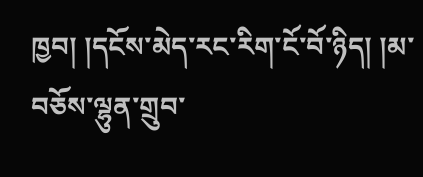ཁྱབ། །དངོས་མེད་རང་རིག་ངོ་བོ་ཉིད། །མ་བཅོས་ལྷུན་གྲུབ་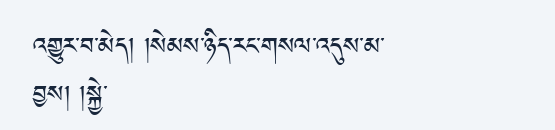འགྱུར་བ་མེད། །སེམས་ཉིད་རང་གསལ་འདུས་མ་བྱས། །སྐྱེ་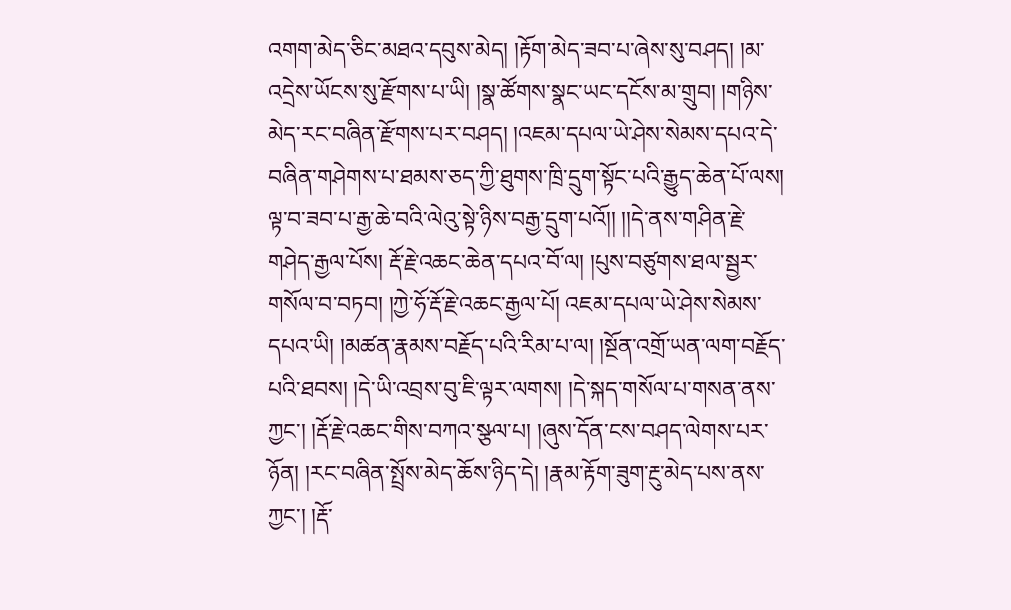འགག་མེད་ཅིང་མཐའ་དབུས་མེད། །རྟོག་མེད་ཟབ་པ་ཞེས་སུ་བཤད། །མ་འདྲེས་ཡོངས་སུ་རྫོགས་པ་ཡི། །སྣ་ཚོགས་སྣང་ཡང་དངོས་མ་གྲུབ། །གཉིས་མེད་རང་བཞིན་རྫོགས་པར་བཤད། །འཇམ་དཔལ་ཡེ་ཤེས་སེམས་དཔའ་དེ་བཞིན་གཤེགས་པ་ཐམས་ཅད་ཀྱི་ཐུགས་ཁྲི་དྲུག་སྟོང་པའི་རྒྱུད་ཆེན་པོ་ལས། ལྟ་བ་ཟབ་པ་རྒྱ་ཆེ་བའི་ལེའུ་སྟེ་ཉིས་བརྒྱ་དྲུག་པའོ།། །།དེ་ནས་གཤིན་རྗེ་གཤེད་རྒྱལ་པོས། རྡོ་རྗེ་འཆང་ཆེན་དཔའ་བོ་ལ། །པུས་བཙུགས་ཐལ་སྦྱར་གསོལ་བ་བཏབ། །ཀྱེ་ཧོ་རྡོ་རྗེ་འཆང་རྒྱལ་པོ། འཇམ་དཔལ་ཡེ་ཤེས་སེམས་དཔའ་ཡི། །མཚན་རྣམས་བརྗོད་པའི་རིམ་པ་ལ། །སྔོན་འགྲོ་ཡན་ལག་བརྗོད་པའི་ཐབས། །དེ་ཡི་འབྲས་བུ་ཇི་ལྟར་ལགས། །དེ་སྐད་གསོལ་པ་གསན་ནས་ཀྱང་། །རྡོ་རྗེ་འཆང་གིས་བཀའ་སྩལ་པ། །ཞུས་དོན་ངས་བཤད་ལེགས་པར་ཉོན། །རང་བཞིན་སྤྲོས་མེད་ཆོས་ཉིད་དེ། །རྣམ་རྟོག་ཟུག་རྔུ་མེད་པས་ནས་ཀྱང་། །རྡོ་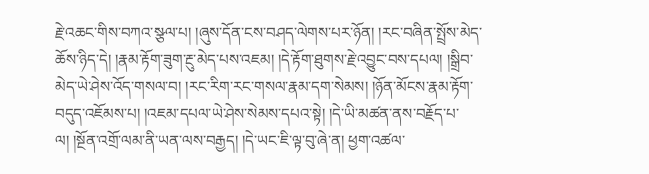རྗེ་འཆང་གིས་བཀའ་སྩལ་པ། །ཞུས་དོན་ངས་བཤད་ལེགས་པར་ཉོན། །རང་བཞིན་སྤྲོས་མེད་ཆོས་ཉིད་དེ། །རྣམ་རྟོག་ཟུག་རྔུ་མེད་པས་འཇམ། །དེ་རྟོག་ཐུགས་རྗེ་འབྱུང་བས་དཔལ། །སྒྲིབ་མེད་ཡེ་ཤེས་འོད་གསལ་བ། །རང་རིག་རང་གསལ་རྣམ་དག་སེམས། །ཉོན་མོངས་རྣམ་རྟོག་བདུད་འཇོམས་པ། །འཇམ་དཔལ་ཡེ་ཤེས་སེམས་དཔའ་སྟེ། །དེ་ཡི་མཚན་ནས་བརྗོད་པ་ལ། །སྔོན་འགྲོ་ལམ་ནི་ཡན་ལས་བརྒྱད། །དེ་ཡང་ཇི་ལྟ་བུ་ཞེ་ན། ཕྱག་འཚལ་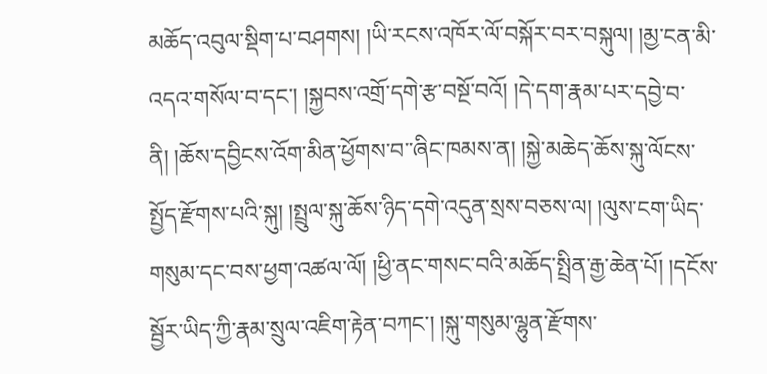མཆོད་འབུལ་སྡིག་པ་བཤགས། །ཡི་རངས་འཁོར་ལོ་བསྐོར་བར་བསྐུལ། །མྱ་ངན་མི་འདའ་གསོལ་བ་དང་། །སྐྱབས་འགྲོ་དགེ་རྩ་བསྔོ་བའོ། །དེ་དག་རྣམ་པར་དབྱེ་བ་ནི། །ཆོས་དབྱིངས་འོག་མིན་ཕྱོགས་བ་་ཞིང་ཁམས་ན། །སྐྱེ་མཆེད་ཆོས་སྐུ་ལོངས་སྤྱོད་རྫོགས་པའི་སྐུ། །སྤྲུལ་སྐུ་ཆོས་ཉིད་དགེ་འདུན་སྲས་བཅས་ལ། །ལུས་ངག་ཡིད་གསུམ་དང་བས་ཕྱག་འཚལ་ལོ། །ཕྱི་ནང་གསང་བའི་མཆོད་སྤྲིན་རྒྱ་ཆེན་པོ། །དངོས་སྦྱོར་ཡིད་ཀྱི་རྣམ་སྲུལ་འཇིག་རྟེན་བཀང་། །སྐུ་གསུམ་ལྷུན་རྫོགས་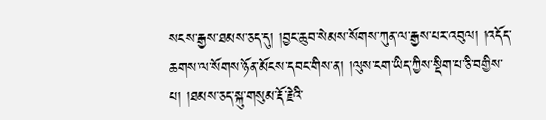སངས་རྒྱས་ཐམས་ཅད་དུ། །བྱང་ཆུབ་སེམས་སོགས་ཀུན་ལ་རྒྱས་པར་འབུལ། །འདོད་ཆགས་ལ་སོགས་ཉོན་མོངས་དབང་གིས་ན། །ལུས་ངག་ཡིད་ཀྱིས་སྡིག་པ་ཅི་བགྱིས་པ། །ཐམས་ཅད་སྐུ་གསུམ་རྡོ་རྗེའི་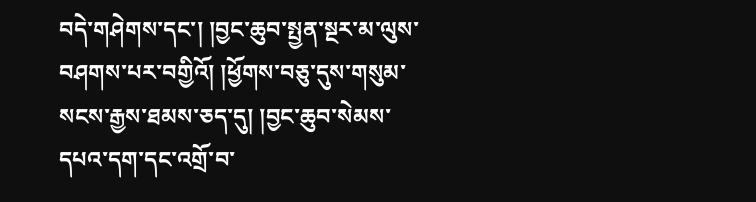བདེ་གཤེགས་དང་། །བྱང་ཆུབ་སྤྱན་སྔར་མ་ལུས་བཤགས་པར་བགྱིའོ། །ཕྱོགས་བཅུ་དུས་གསུམ་སངས་རྒྱས་ཐམས་ཅད་དུ། །བྱང་ཆུབ་སེམས་དཔའ་དག་དང་འགྲོ་བ་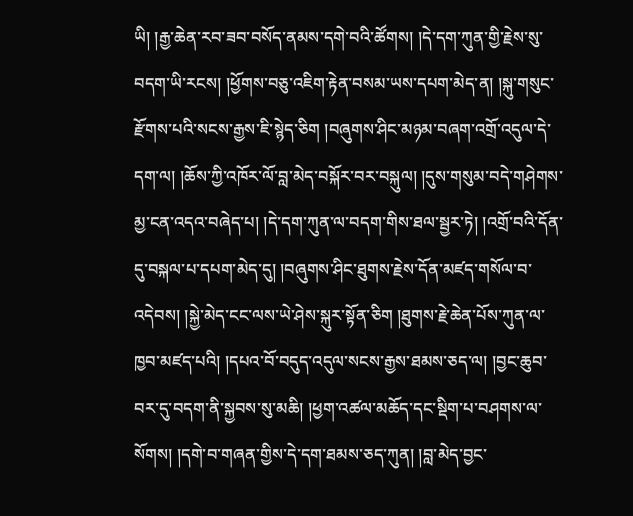ཡི། །རྒྱ་ཆེན་རབ་ཟབ་བསོད་ནམས་དགེ་བའི་ཚོགས། །དེ་དག་ཀུན་གྱི་རྗེས་སུ་བདག་ཡི་རངས། །ཕྱོགས་བཅུ་འཇིག་རྟེན་བསམ་ཡས་དཔག་མེད་ན། །སྐུ་གསུང་རྫོགས་པའི་སངས་རྒྱས་ཇི་སྙེད་ཅིག །བཞུགས་ཤིང་མཉམ་བཞག་འགྲོ་འདུལ་དེ་དག་ལ། །ཆོས་ཀྱི་འཁོར་ལོ་བླ་མེད་བསྐོར་བར་བསྐུལ། །དུས་གསུམ་བདེ་གཤེགས་མྱ་ངན་འདའ་བཞེད་པ། །དེ་དག་ཀུན་ལ་བདག་གིས་ཐལ་སྦྱར་ཏེ། །འགྲོ་བའི་དོན་དུ་བསྐལ་པ་དཔག་མེད་དུ། །བཞུགས་ཤིང་ཐུགས་རྗེས་དོན་མཛད་གསོལ་བ་འདེབས། །སྐྱེ་མེད་ངང་ལས་ཡེ་ཤེས་སྐུར་སྟོན་ཅིག །ཐུགས་རྗེ་ཆེན་པོས་ཀུན་ལ་ཁྱབ་མཛད་པའི། །དཔའ་བོ་བདུད་འདུལ་སངས་རྒྱས་ཐམས་ཅད་ལ། །བྱང་ཆུབ་བར་དུ་བདག་ནི་སྐྱབས་སུ་མཆི། །ཕྱག་འཚལ་མཆོད་དང་སྡིག་པ་བཤགས་ལ་སོགས། །དགེ་བ་གཞན་གྱིས་དེ་དག་ཐམས་ཅད་ཀུན། །བླ་མེད་བྱང་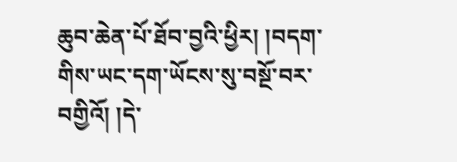ཆུབ་ཆེན་པོ་ཐོབ་བྱའི་ཕྱིར། །བདག་གིས་ཡང་དག་ཡོངས་སུ་བསྔོ་བར་བགྱིའོ། །དེ་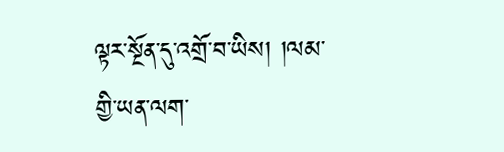ལྟར་སྔོན་དུ་འགྲོ་བ་ཡིས། །ལམ་གྱི་ཡན་ལག་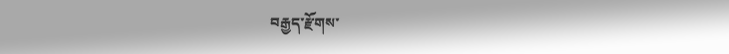བརྒྱད་རྫོགས་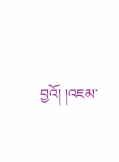བྱའོ། །འཇམ་